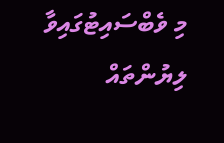މި ވެބްސައިޓުގައިވާ ލިޔުންތައް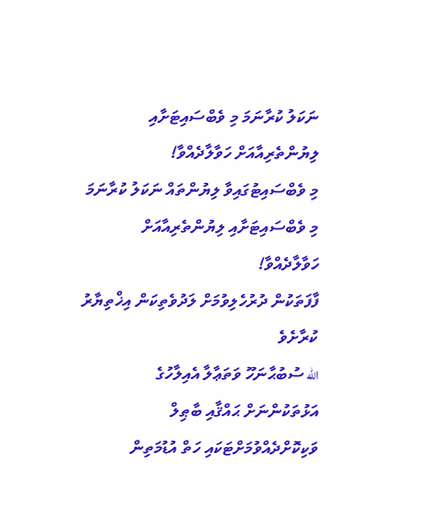ނަކަލު ކުރާނަމަ މި ވެބްސައިޓަށާއި ލިޔުންތެރިއާއަށް ހަވާލާދެއްވާ!
މި ވެބްސައިޓުގައިވާ ލިޔުންތައް ނަކަލު ކުރާނަމަ މި ވެބްސައިޓަށާއި ލިޔުންތެރިއާއަށް ހަވާލާދެއްވާ!
ފާފަތަކުން ދުރުހެލިވުމަށް ލަދުވެތިކަން އިޚްތިޔާރު ކުރާށެވެ
الله ސުބުޙާނަހޫ ވަތަޢާލާ އެއިލާހުގެ އަޅުތަކުންނަށް ޙައްޤާއި ބާޠިލް ވަކިކޮށްދެއްވުމަށްޓަކައި ހަތް އުޑުމަތިން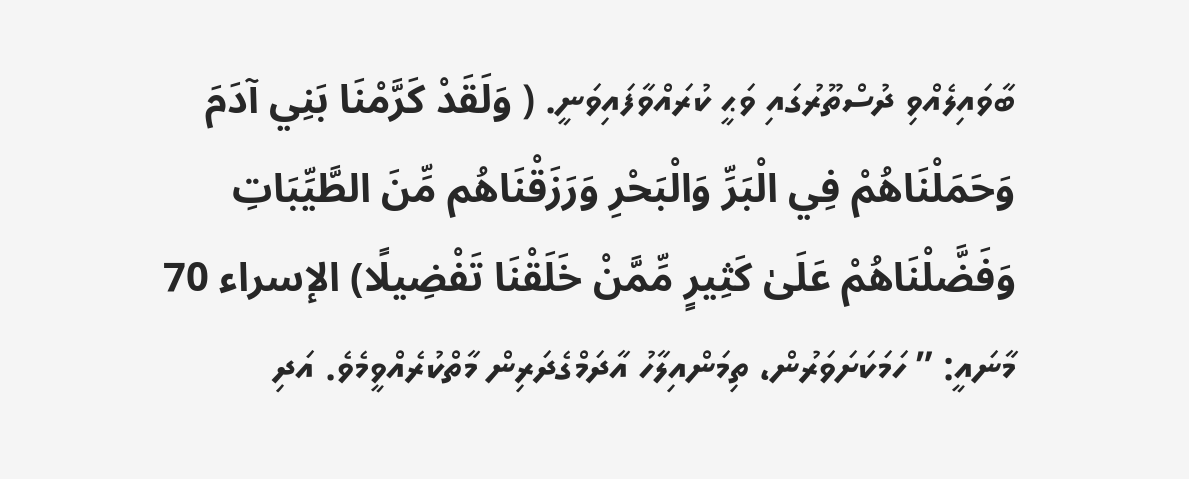ބާވައިލެއްވި ދުސްތޫރުގައި ވަޙީ ކުރައްވާފައިވަނީ. ( وَلَقَدْ كَرَّمْنَا بَنِي آدَمَ وَحَمَلْنَاهُمْ فِي الْبَرِّ وَالْبَحْرِ وَرَزَقْنَاهُم مِّنَ الطَّيِّبَاتِ وَفَضَّلْنَاهُمْ عَلَىٰ كَثِيرٍ مِّمَّنْ خَلَقْنَا تَفْضِيلًا) الإسراء 70 މާނައީ: ” ހަމަކަށަވަރުން، ތިމަންއިލާހު އާދަމްގެދަރިން މާތްކުރެއްވީމެވެ. އަދި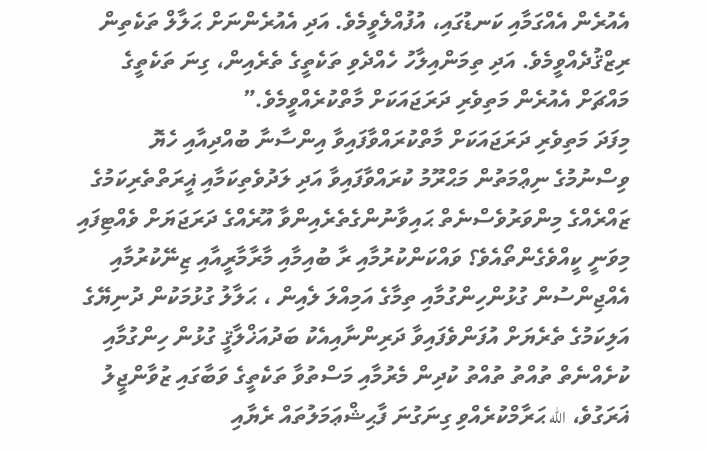އެއުރެން އެއްގަމާއި ކަނޑުގައި، އުފުއްލެވީމެވެ. އަދި އެއުރެންނަށް ޙަލާލް ތަކެތިން ރިޒްޤުދެއްވީމެވެ. އަދި ތިމަންއިލާހު ހެއްދެވި ތަކެތީގެ ތެރެއިން، ގިނަ ތަކެތީގެ މައްޗަށް އެއުރެން މަތިވެރި ދަރަޖައަކަށް މާތްކުރެއްވީމެވެ.”
މިފަދަ މަތިވެރި ދަރަޖައަކަށް މާތްކުރައްވާފައިވާ އިންސާނާ ބުއްދިއާއި ހެޔޮ ވިސްނުމުގެ ނިޢްމަތުން މަޙްރޫމު ކުރައްވާފައިވާ އަދި ލަދުވެތިކަމާއި ޣީރަތްތެރިކަމުގެ ޒައްރެއްގެ މިންވަރުވެސްނެތް ޙައިވާނުންގެތެރެއިންވާ އޫރެއްގެ ދަރަޖަޔަށް ވެއްޓިފައި މިވަނީ ކީއްވެގެންތޯއެވެ؟ ވައްކަންކުރުމާއި ރާ ބުއިމާއި މާރާމާރީއާއި ޒިނޭކުރުމާއި އެއްޖިންސުން ގުޅުންހިންގުމާއި ތިމާގެ އަމިއްލަ ލެއިން ، ޙަލާލު ގުޅުމަކުން ދުނިޔޭގެ އަލިކަމުގެ ތެރެޔަށް އުފަންވެފައިވާ ދަރިންނާއިއެކު ބަދުއަޚްލާޤީ ގުޅުން ހިންގުމާއި ކުށެއްނެތް ތުއްތު ތުއްތު ކުދިން މެރުމާއި މަސްތުވާ ތަކެތީގެ ވަބާގައި ޒުވާންޖީލު ޣަރަގުވެ، الله ޙަރާމްކުރެއްވި ގިނަގުނަ ފާޙިޝްޢަމަލުތައް ރެޔާއި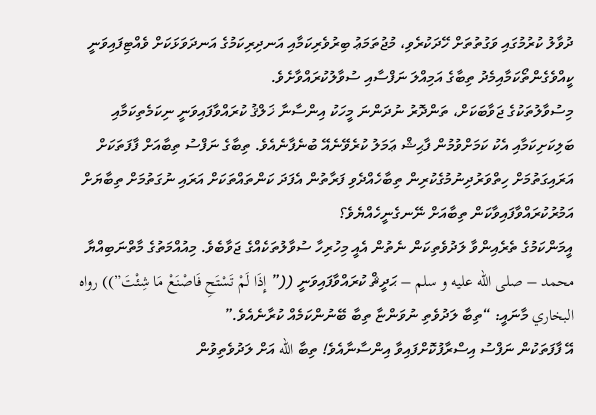ދުވާލު ކުރުމުގައި ވަގުތުތަށް ހޭދަކުރެވި، މުޖުތަމަޢު ބިރުވެރިކަމާއި އަނދިރިކަމުގެ އަނދަވަޅަކަށް ވެއްޓިފައިވަނީ ކީއްވެގެންތޯކަމާއިމެދު ތިބާގެ އަމިއްލަ ނަފްސާއި ސުވާލުކުރައްވާށެވެ.
މިސުވާލުތަކުގެ ޖަވާބަކަށް، ތަންދޮރު ނުދަންނަ މީހަކު އިންސާނާ ޚަލްޤު ކުރައްވާފައިވަނީ ނިކަމެތިކަމާއި ބަލިކަށިކަމާއި އެކު ކަމަށްވުމުން ފާޙިޝް ޢަމަލު ކުރެވޭނެއޭ ބުނެފާނެއެވެ. ތިބާގެ ނަފްސު ތިބާއަށް ފާފަތަކަށް އަރައިގަތުމަށް ހިތްވަރުދިނުމުގެކުރިން ތިބާހެއްދެވި ފަރާތުން އެފަދަ ކަންތައްތަކަށް އަރައި ނުގަތުމަށް ތިބާޔަށް އަމުރުކުރައްވާފައިވާކަން ތިބާއަށް ނޭނގެނީހެއްޔެވެ؟
އީމަންކަމުގެ ތެރެއިންވާ ލަދުވެތިކަން ނެތުން އެއީ މިހުރިހާ ސުވާލުތަކެއްގެ ޖަވާބެވެ. މިއުއްމަތުގެ މާތްނަބިއްޔާ محمد – صلى الله عليه و سلم – ޙަދީޘް ކުރައްވާފައިވަނީ ((” إِذَا لَمْ تَسْتَحِ فَاصْنَعْ مَا شِئْتَ”)) رواه البخاري މާނައީ: “ތިބާ ލަދުވެތި ނުވަންޏާ ތިބާ ބޭނުންކަމެއް ކުރާނެއެވެ.”
އޭ ފާފަތަކުން ނަފްސު އިސްރާފުކޮށްފައިވާ އިންސާނާއެވެ! ތިބާ الله އަށް ލަދުވެތިވުން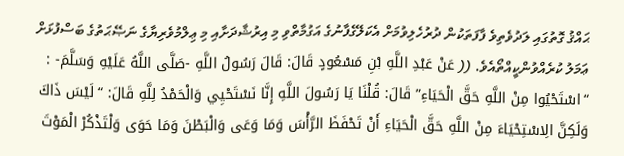ޙައްޤު ގޮތުގައި ލަދުވެތިވެ ފާފަތަކުން ދުރުހެލިވުމަށް އެކަލޭގެފާނުގެ އަގުމާތްވި މި އިރުޝާދަށާއި މި ޢިލްމުވެރިޔާގެ ނަޞޭޙަތުގެ ބަސްފުޅަށް ޢަމަލު ކުރެއްވުންކީއްތޯއެވެ. (( عَنْ عَبْدِ اللَّهِ بْنِ مَسْعُودٍ قَالَ: قَالَ رَسُولُ اللَّهِ -صَلَّى اللَّهُ عَلَيْهِ وَسَلَّمَ- : “اسْتَحْيُوا مِنْ اللَّهِ حَقَّ الْحَيَاءِ” قَالَ: قُلْنَا يَا رَسُولَ اللَّهِ إِنَّا نَسْتَحْيِي وَالْحَمْدُ لِلَّهِ قَالَ: “لَيْسَ ذَاكَ وَلَكِنَّ الِاسْتِحْيَاءَ مِنْ اللَّهِ حَقَّ الْحَيَاءِ أَنْ تَحْفَظَ الرَّأْسَ وَمَا وَعَى وَالْبَطْنَ وَمَا حَوَى وَلْتَذْكُرْ الْمَوْتَ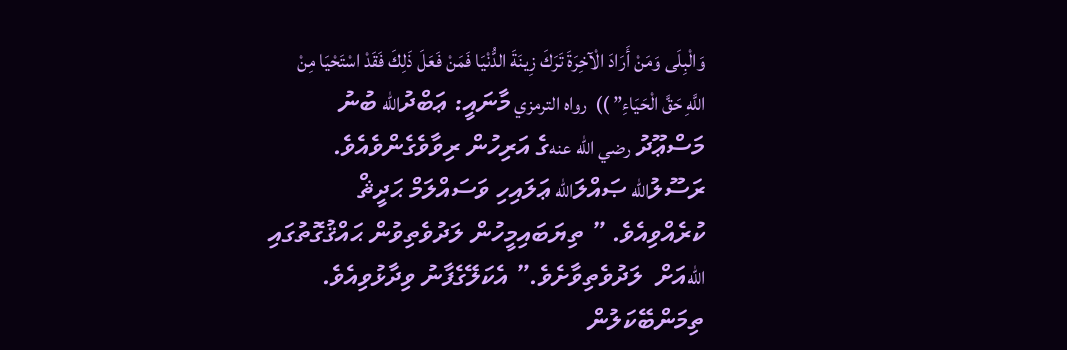وَالْبِلَى وَمَنْ أَرَادَ الْآخِرَةَ تَرَكَ زِينَةَ الدُّنْيَا فَمَنْ فَعَلَ ذَلِكَ فَقَدْ اسْتَحْيَا مِنْ اللَّهِ حَقَّ الْحَيَاءِ” ))  رواه الترمزي މާނައީ: ޢަބްދުالله ބުނު މަސްޢޫދު رضي الله عنهގެ އަރިހުން ރިވާވެގެންވެއެވެ. ރަސޫލުالله ޞައްލަالله ޢަލައިހި ވަސައްލަމް ޙަދީޘް ކުރެއްވިއެވެ. ” ތިޔަބައިމީހުން ލަދުވެތިވުން ޙައްޤުގޮތުގައި  اللهއަށް  ލަދުވެތިވާށެވެ.” އެކަލޭގެފާނު ވިދާޅުވިއެވެ. ތިމަންބޭކަލުން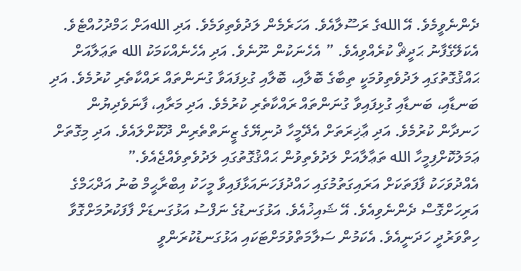ދެންނެވީމެވެ. އޭ اللهގެ ރަސޫލާއެވެ. އަހަރެމެން ލަދުވެތިވަމެވެ. އަދި اللهއަށް ޙަމްދުހުއްޓެވެ. އެކަލޭގެފާނު ޙަދީޘް ކުރެއްވިއެވެ. ” އެހެނަކުން ނޫނެވެ. އަދި އެހެނެއްކަމަކު الله ތަޢަލާއަށް ޙައްޤުގޮތުގައި ލަދުވެތިވުމަކީ ތިބާގެ ބޮލާއި، ބޮލާއި ގުޅިފައަވާ ގުނަންތައް ރައްކާތެރި ކުރުމެވެ. އަދި ބަނޑާއި، ބަނޑާއި ގުޅިފައިވާ ގުނަންތައް ރައްކާތެރި ކުރުމެވެ. އަދި މަރާއި، ފާނަވެދިޔުން ހަނދާން ކުރުމެވެ. އަދި ޢާޚިރަތަށް އެދޭމީހާ ދުނިޔޭގެ ޒީނަތްތެރިން ދޫކޮށްލައެވެ. އަދި މިގޮތަށް ޢަމަލުކޮށްފިމީހާ الله ތަޢާލާއަށް ލަދުވެތިވުން ޙައްޤުގޮތުގައި ލަދުވެތިވެއްޖެއެވެ.”
އެއްދުވަހަކު ފާފަތަކަށް އަރައިގަތުމުގައި ހައްދުފަހަނައަޅާފައިވާ މީހަކު އިބްރާޙީމް ބުނު އަދްޙަމްގެ އަރިހަށްގޮސް ދެންނެވިއެވެ. އޭ ޝައިޚުއެވެ. އަޅުގަނޑުގެ ނަފްސު އަޅުގަނޑަށް ފާފަކުރުމަށްގޮވާ ހިތްވަރުދީ ހަދަނީއެވެ. އެކަމުން ސަލާމަތްވުމަށްޓަކައި އަޅުގަނޑުކުރަންވީ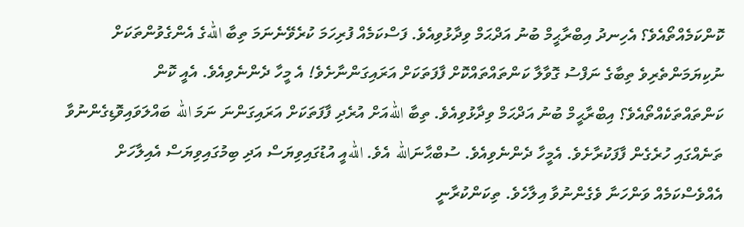ކޮންކަމެއްތޯއެވެ؟ އެހިނދު އިބްރާޙީމް ބުނު އަދްޙަމް ވިދާޅުވިއެވެ. ފަސްކަމެއް ފުރިހަމަ ކުރެވޭނެނަމަ ތިބާ اللهގެ އެންގެވުންތަކަށް ނުކިޔަމަންތެރިވެ ތިބާގެ ނަފްސު ގޮވާލާ ކަންތައްތައްކޮށް ފާފަތަކަށް އަރައިގަންނާށެވެ! އެ މީހާ ދެންނެވިއެވެ. އެއީ ކޮން ކަންތައްތަކެއްތޯއެވެ؟ އިބްރާޙީމް ބުނު އަދްޙަމް ވިދާޅުވިއެވެ. ތިބާ اللهއަށް އުރެދި ފާފަތަކަށް އަރައިގަންނަ ނަމަ الله ބައްލަވައިވޮޑިގެންނުވާ ތަނެއްގައި ހުރެގެން ފާފަކުރާށެވެ. އެމީހާ ދެންނެވިއެވެ. ސުބްޙާނަالله އެވެ. اللهއީ އުޑުގައިވިޔަސް އަދި ބިމުގައިވިޔަސް އެއިލާހަށް އެއްވެސްކަމެއް ވަންހަނާ ވެގެންނުވާ އިލާހެވެ. ތިކަންކުރާނީ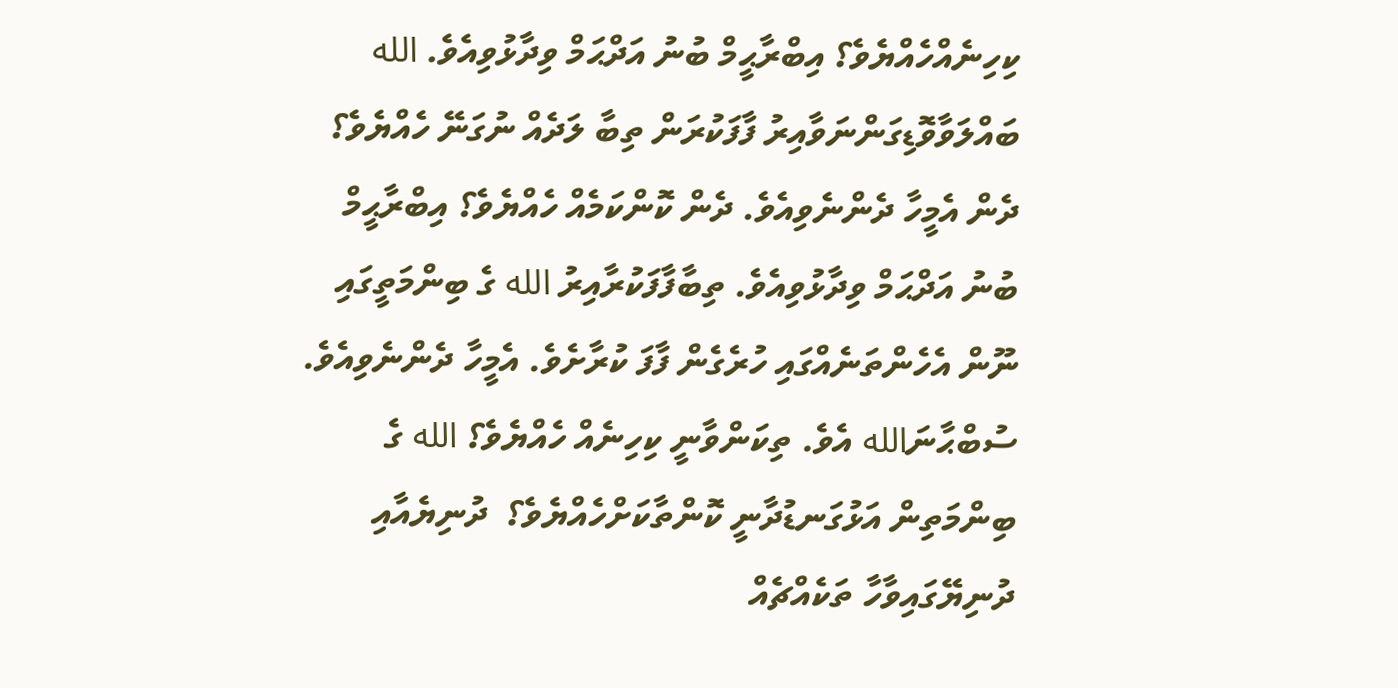ކިހިނެއްހެއްޔެވެ؟ އިބްރާޙީމް ބުނު އަދްޙަމް ވިދާޅުވިއެވެ. الله ބައްލަވާވޮޑިގަންނަވާއިރު ފާފަކުރަން ތިބާ ލަދެއް ނުގަނޭ ހެއްޔެވެ؟ ދެން އެމީހާ ދެންނެވިއެވެ. ދެން ކޮންކަމެއް ހެއްޔެވެ؟ އިބްރާޙީމް ބުނު އަދްޙަމް ވިދާޅުވިއެވެ. ތިބާފާފަކުރާއިރު الله ގެ ބިންމަތީގައި ނޫން އެހެންތަނެއްގައި ހުރެގެން ފާފަ ކުރާށެވެ. އެމީހާ ދެންނެވިއެވެ. ސުބްޙާނަالله އެވެ. ތިކަންވާނީ ކިހިނެއް ހެއްޔެވެ؟ الله ގެ ބިންމަތިން އަޅުގަނޑުދާނީ ކޮންތާކަށްހެއްޔެވެ؟  ދުނިޔެއާއި ދުނިޔޭގައިވާހާ ތަކެއްޗެއް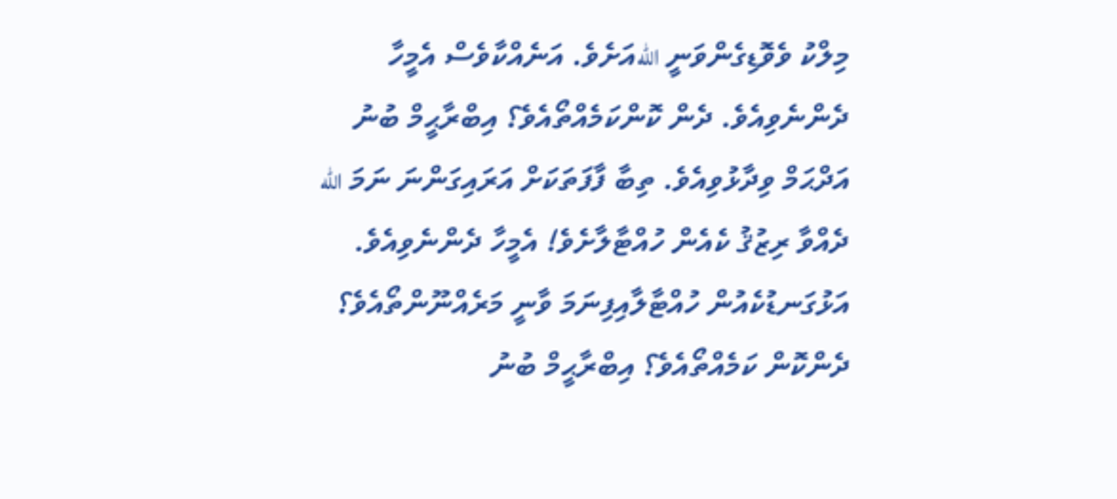މިލްކު ވެވޮޑިގެންވަނީ اللهއަށެވެ. އަނެއްކާވެސް އެމީހާ ދެންނެވިއެވެ. ދެން ކޮންކަމެއްތޯއެވެ؟ އިބްރާޙީމް ބުނު އަދްޙަމް ވިދާޅުވިއެވެ. ތިބާ ފާފަތަކަށް އަރައިގަންނަ ނަމަ الله ދެއްވާ ރިޒުޤު ކެއެން ހުއްޓާލާށެވެ! އެމީހާ ދެންނެވިއެވެ. އަޅުގަނޑުކެއުން ހުއްޓާލާއިފިނަމަ ވާނީ މަރެއްނޫންތޯއެވެ؟ ދެންކޮން ކަމެއްތޯއެވެ؟ އިބްރާޙީމް ބުނު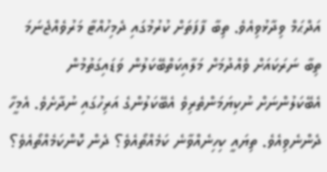އަދްޙަމް ވިދާޅުވިއެވެ. ތިބާ ފާފަތަށް ކުރުމުގައި ދެމިހުއްޓާ މަރުވެއްޖެނަމަ ތިބާ ނަރަކައަށް ވެއްދުމަށް މަލާއިކަތްބޭކަލުން ވަޑައިގަތުމުން އެބޭކަލުންނަށް ނުކިޔަމަންތެރިވެ އެބޭކަލުންގެ އަރިހުގައި ނުދާށެވެ. އެމީހާ ދެންނެވިއެވެ. ތިޔައީ ކިހިނެއްވާނެ ކަމެއްތޯއެވެ؟ ދެން ކޮންކަމެއްތޯއެވެ؟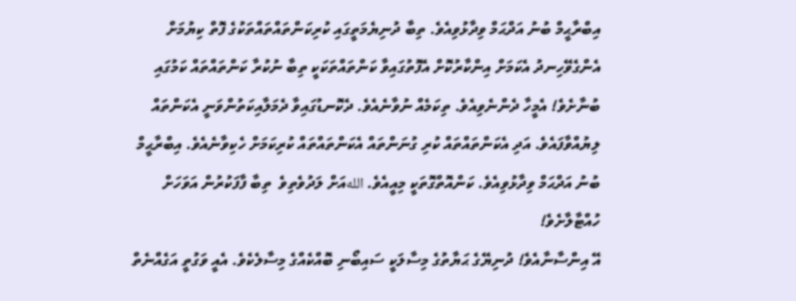އިބްރާޙީމް ބުނު އަދްޙަމް ވިދާޅުވިއެވެ. ތިބާ ދުނިޔެމަތީގައި ކުރިކަންތައްތައްތަކުގެ ފޮތް ކިޔުމަށް އެންގެވޭހިނދު އެކަމަށް އިންކާރުކޮށް އެފޮތުގައިވާ ކަންތައްތަކަކީ ތިބާ ނުކުރާ ކަންތައްތައް ކަމުގައި ބުނާށެވެ! އެމީހާ ދެންނެވިއެވެ. ތިކަމެއް ނުވާނެއެވެ. ދެކޮނޑުގައިވާ ދެމަލާއިކަތުންވަނީ އެކަންތައް ލިޔުއްވާފައެވެ. އަދި އެކަންތައްތައް ކުރި ގުނަންތައް އެކަންތައްތައް ކުރިކަމަށް ހެކިވާނެއެވެ. އިބްރާޙީމް ބުނު އަދްޙަމް ވިދާޅުވިއެވެ. ކަންއޮތްގޮތަކީ މިއީއެވެ. اللهއަށް ލަދުވެތިވެ  ތިބާ ފާފަކުރުން އަވަހަށް ހުއްޓާލާށެވެ!
އޭ އިންސާނާއެވެ! ދުނިޔޭގެ ޙަޔާތުގެ މިސާލަކީ ސައިބޯނި ބޮއްކެއްގެ މިސާލެކެވެ. އެއީ ވަގުތީ އަގެއްނެތް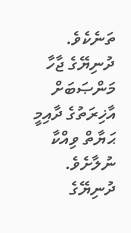ތަނެކެވެ. ދުނިޔޭގެ ޖާހާ މަންޞަބަށް އާޚިރަތުގެ ދާއިމީ ޙަޔާތް ވިއްކާ ނުލާށެވެ. ދުނިޔޭގެ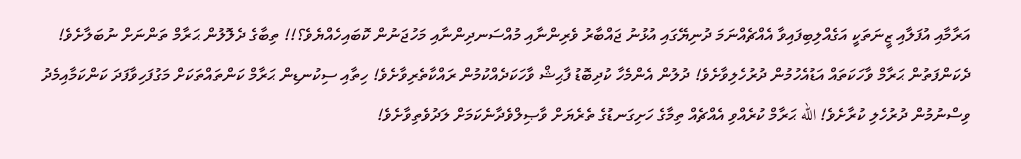އަރާމާއި އުފަލާއި ޒީނަތަކީ އަގެއްލިބިފައިވާ އެއްޗެއްނަމަ ދުނިޔޭގައި އުޅުނު ޖައްބާރު ވެރިންނާއި މުއްސަނދިންނާއި މަހުޖަނުން ކޮބައިހެއްޔެވެ؟!! ތިބާގެ ދެލޮލުން ޙަރާމް ތަންނަށް ނުބަލާށެވެ! ދެކަންފަތުން ޙަރާމް ވާހަކަތައް އަޑުއެހުމުން ދުރުހެލިވާށެވެ! ދުލުން އެންމެހާ ކުދިބޮޑު ފާޙިޝް ވާހަކަދެއްކުމުން ރައްކާތެރިވާށެވެ! ހިތާއި ސިކުނޑިން ޙަރާމް ކަންތައްތަކަށް މަގުފަހިވާފަދަ ކަންކަމާއިމެދު ވިސްނުމުން ދުރުހެލި ކުރާށެވެ! الله ޙަރާމް ކުރެއްވި އެއްޗެއް ތިމާގެ ހަށިގަނޑުގެ ތެރެޔަށް ވާޞިލްވެދާނެކަމަށް ލަދުވެތިވާށެވެ!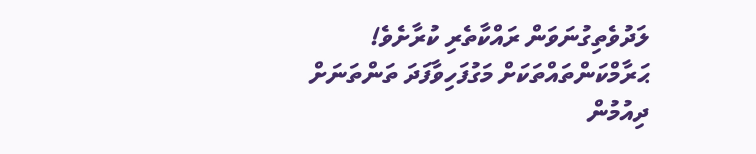ލަދުވެތިގުނަވަން ރައްކާތެރި ކުރާށެވެ! ޙަރާމްކަންތައްތަކަށް މަގުފަހިވާފަދަ ތަންތަނަށް ދިއުމުން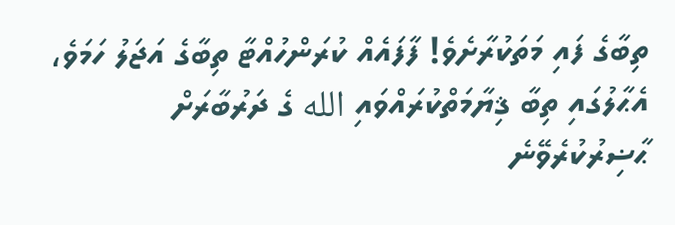ތިބާގެ ފައި މަތަކުރާށެވެ! ފާފައެއް ކުރަންހުއްޓާ ތިބާގެ އަޖަލު ހަމަވެ، އެޙާލުގައި ތިބާ ޤިޔާމަތްކުރައްވައި الله ގެ ދަރުބާރަށް ޙާޟިރުކުރެވޭނެ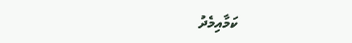ކަމާއިމެދު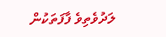ލަދުވެތިވެ ފާފަތަކުން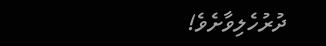ދުރުހެލިވާށެވެ!